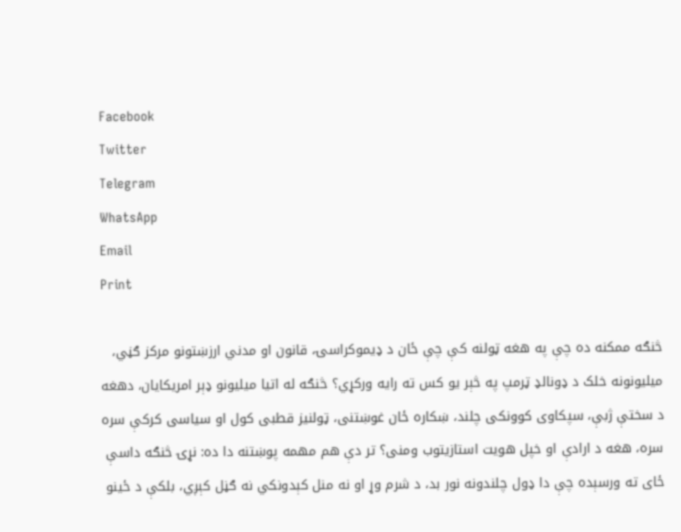Facebook
Twitter
Telegram
WhatsApp
Email
Print

څنګه ممکنه ده چې په هغه ټولنه کې چې ځان د ډیموکراسۍ، قانون او مدني ارزښتونو مرکز ګڼي، میلیونونه خلک د ډونالډ ټرمپ په څېر یو کس ته رایه ورکړي؟ څنګه له اتیا میلیونو ډېر امریکایان، دهغه د سختې ژبې، سپکاوی کوونکی چلند، ښکاره ځان غوښتنی، ټولنیز قطبی کول او سیاسی کرکې سره سره، هغه د ارادې او خپل هویت استازیتوب ومنی؟ تر دې هم مهمه پوښتنه دا ده: نړۍ څنګه داسې ځای ته ورسېده چې دا ډول چلندونه نور بد، د شرم وړ او نه منل کېدونکي نه ګڼل کېږي، بلکې د ځینو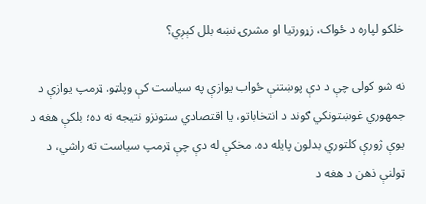خلکو لپاره د ځواک، زړورتیا او مشرۍ نښه بلل کېږي؟

نه شو کولی چې د دې پوښتنې ځواب یوازې په سیاست کې وپلټو. ټرمپ یوازې د جمهوري غوښتونکي ګوند د انتخاباتو، یا اقتصادي ستونزو نتیجه نه ده؛ بلکې هغه د یوې ژورې کلتوري بدلون پایله ده. مخکې له دې چې ټرمپ سیاست ته راشي، د ټولنې ذهن د هغه د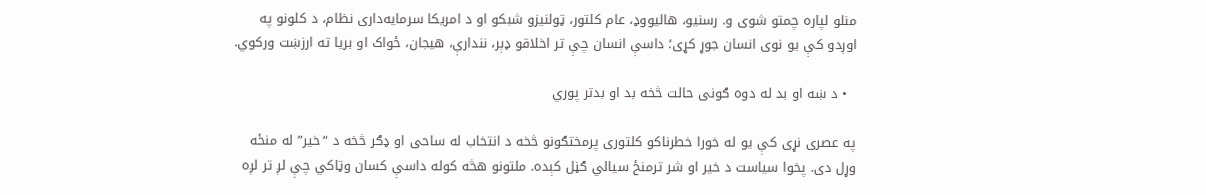منلو لپاره چمتو شوی و. رسنیو، هالیووډ، عام کلتور، ټولنیزو شبکو او د امریکا سرمایه‌داری نظام، د کلونو په اوږدو کې یو نوی انسان جوړ کړی؛ داسې انسان چې تر اخلاقو ډېر، نندارې، هیجان، ځواک او بریا ته ارزښت ورکوي.

  • د ښه او بد له دوه ګونی حالت څخه بد او بدتر پوري

په عصری نړی کې یو له خورا خطرناکو کلتوری پرمختګونو څخه د انتخاب له ساحی او ډګر څخه د “خیر” له منځه وړل دی. پخوا سیاست د خیر او شر ترمنځ سیالي ګڼل کېده. ملتونو هڅه کوله داسې کسان وټاکي چې لږ تر لږه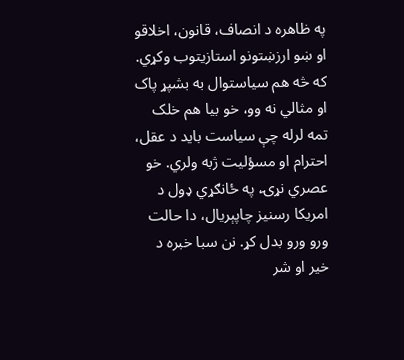په ظاهره د انصاف، قانون، اخلاقو او ښو ارزښتونو استازیتوب وکړي. که څه هم سیاستوال به بشپړ پاک او مثالي نه وو، خو بیا هم خلک تمه لرله چې سیاست باید د عقل، احترام او مسؤلیت ژبه ولري. خو عصري نړۍ، په ځانګړي ډول د امریکا رسنیز چاپېریال، دا حالت ورو ورو بدل کړ. نن سبا خبره د خیر او شر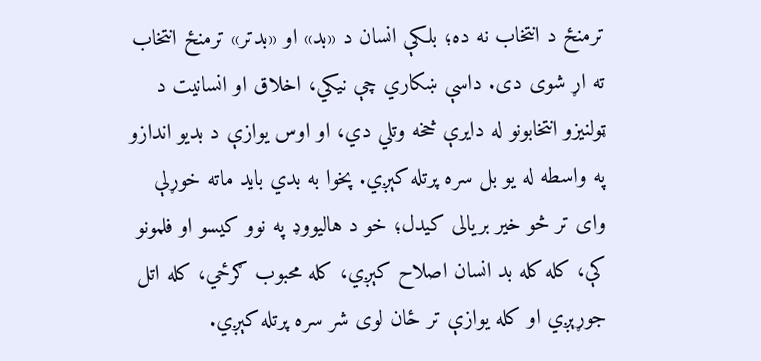ترمنځ د انتخاب نه ده؛ بلکې انسان د «بد» او «بدتر» ترمنځ انتخاب ته اړ شوی دی. داسې ښکاري چې نیکي، اخلاق او انسانیت د ټولنیزو انتخابونو له دایرې څخه وتلي دي، او اوس یوازې د بدیو اندازو په واسطه له یو بل سره پرتله کېږي. پخوا به بدي باید ماته خوړلې وای تر څو خیر بریالی کیدل؛ خو د هالیووډ په نوو کیسو او فلمونو کې، کله کله بد انسان اصلاح کېږي، کله محبوب ګرځي، کله اتل جوړېږي او کله یوازې تر ځان لوی شر سره پرتله کېږي.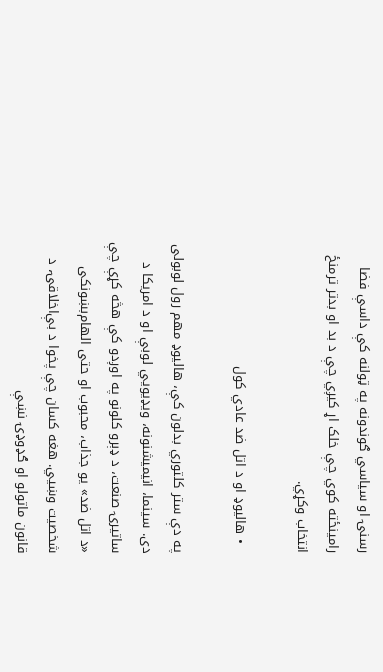رسنۍ او سیاسي ګوندونه په ټولنه کې داسې فضا رامینځته کوي چې خلک اړ کیږي چې د بد او بدتر ترمنځ انتخاب وکړي.

  • هالیوډ او د اتل ضد عادي کول

په دې ستر کلتوري بدلون کې، هالیوډ مهم رول لوبولی دی. سینما، انیمیشنونه، ویډیویي لوبې او د امریکا د ساتیرۍ صنعت، د ډېرو کلونو په اوږدو کې هڅه کړې چې «د اتل ضد» یو جذاب، محبوب او حتی الهام‌بښونکی شخصیت وښيي. هغه کسان چې پخوا د بې‌اخلاقۍ، د قانون ماتولو او ګډوډۍ نښې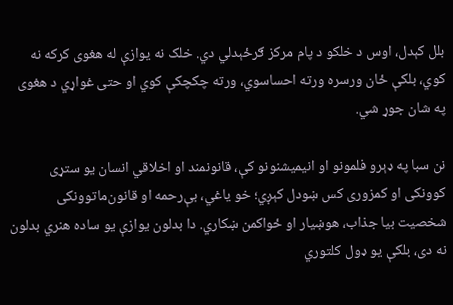بلل کېدل، اوس د خلکو د پام مرکز ګرځېدلي دي. خلک نه یوازې له هغوی کرکه نه کوي، بلکې ځان ورسره ورته احساسوي، ورته چکچکې کوي او حتی غواړي د هغوی په شان جوړ شي.

نن سبا په ډېرو فلمونو او انیمیشنونو کې، قانونمند او اخلاقي انسان یو ستړی کوونکی او کمزوری کس ښودل کېږي؛ خو یاغي، بې‌رحمه او قانون‌ماتوونکی شخصیت بیا جذاب، هوښیار او ځواکمن ښکاري. دا بدلون یوازې یو ساده هنري بدلون نه دی، بلکې یو ډول کلتوري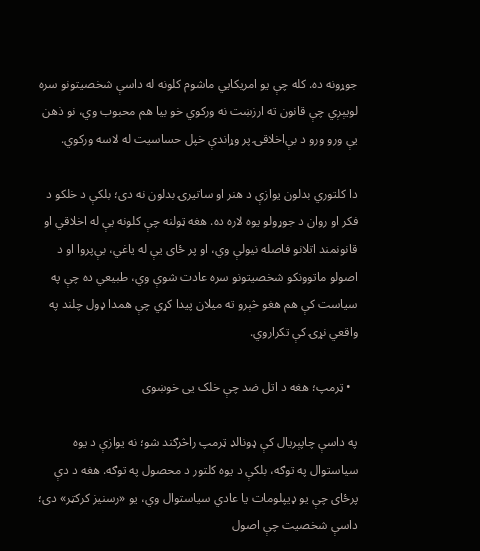جوړونه ده. کله چې یو امریکايي ماشوم کلونه له داسې شخصیتونو سره لویېږي چې قانون ته ارزښت نه ورکوي خو بیا هم محبوب وي، نو ذهن یې ورو ورو د بې‌اخلاقۍ پر وړاندې خپل حساسیت له لاسه ورکوي.

دا کلتوري بدلون یوازې د هنر او ساتیرۍ بدلون نه دی؛ بلکې د خلکو د فکر او روان د جوړولو یوه لاره ده. هغه ټولنه چې کلونه یې له اخلاقي او قانونمند اتلانو فاصله نیولې وي، او پر ځای یې له یاغي، بې‌پروا او د اصولو ماتوونکو شخصیتونو سره عادت شوې وي، طبیعي ده چې په سیاست کې هم هغو څېرو ته میلان پیدا کړي چې همدا ډول چلند په واقعي نړۍ کې تکراروي.

  • ټرمپ؛ هغه د اتل ضد چې خلک یی خوښوی

په داسې چاپېریال کې ډونالډ ټرمپ راڅرګند شو؛ نه یوازې د یوه سیاستوال په توګه، بلکې د یوه کلتور د محصول په توګه. هغه د دې پرځای چې یو ډیپلومات یا عادي سیاستوال وي، یو «رسنیز کرکټر» دی؛ داسې شخصیت چې اصول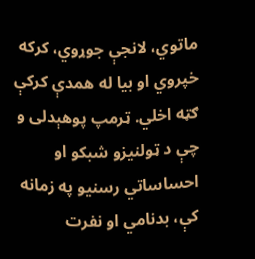ماتوي، لانجې جوړوي، کرکه خپروي او بیا له همدې کرکې ګټه اخلي. ټرمپ پوهېدلی و چې د ټولنیزو شبکو او احساساتي رسنیو په زمانه کې، بدنامي او نفرت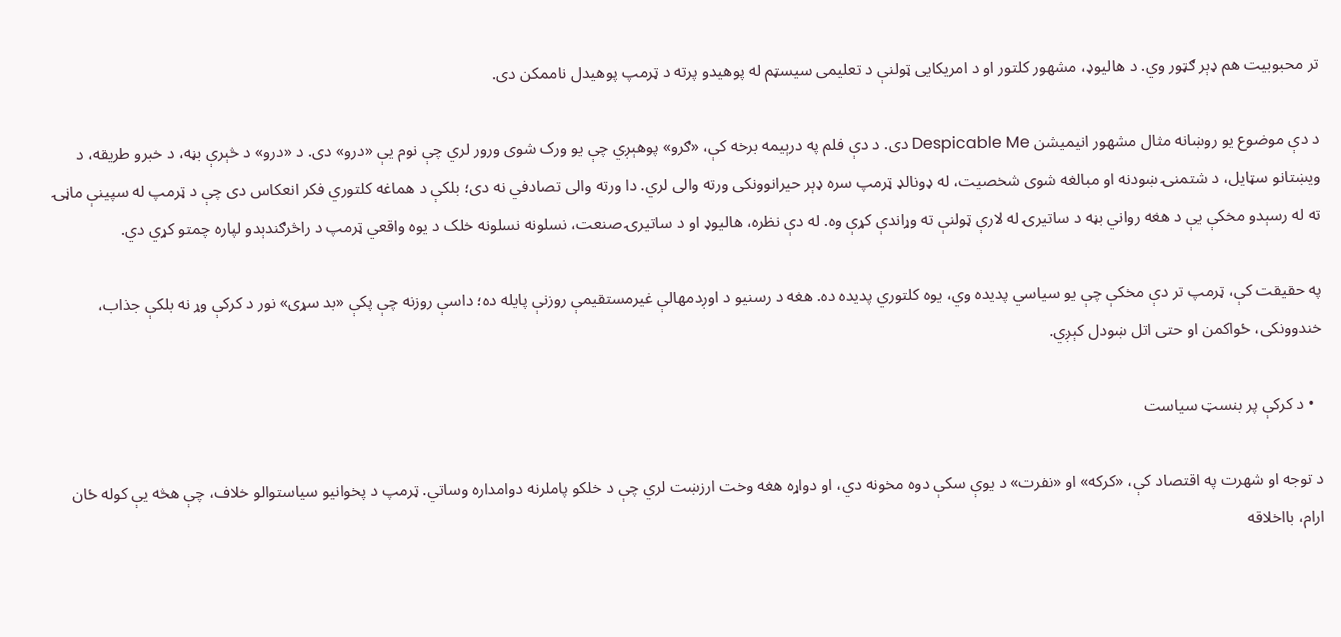تر محبوبیت هم ډېر ګټور وي. د هالیوډ، مشهور کلتور او د امریکایی ټولنې د تعلیمی سیسټم له پوهیدو پرته د ټرمپ پوهیدل ناممکن دی.

د دې موضوع یو روښانه مثال مشهور انیمیشن Despicable Me دی. د دې فلم په درېیمه برخه کې، «ګرو» پوهېږي چې یو ورک شوی ورور لري چې نوم یې «درو» دی. د «درو» د څېرې بڼه، د خبرو طریقه، د ویښتانو سټایل، د شتمنۍ ښودنه او مبالغه شوی شخصیت، له ډونالډ ټرمپ سره ډېر حیرانوونکی ورته والی لري. دا ورته والی تصادفي نه دی؛ بلکې د هماغه کلتوري فکر انعکاس دی چې د ټرمپ له سپینې ماڼۍ ته له رسېدو مخکې یې د هغه رواني بڼه د ساتیرۍ له لارې ټولنې ته وړاندې کړې وه. له دې نظره، هالیوډ او د ساتیرۍ صنعت، نسلونه نسلونه خلک د یوه واقعي ټرمپ د راڅرګندېدو لپاره چمتو کړي دي.

په حقیقت کې، ټرمپ تر دې مخکې چې یو سیاسي پدیده وي، یوه کلتوري پدیده ده. هغه د رسنیو د اوږدمهالې غیرمستقیمې روزنې پایله ده؛ داسې روزنه چې پکې «بد سړی» نور د کرکې وړ نه بلکې جذاب، خندوونکی، ځواکمن او حتی اتل ښودل کېږي.

  • د کرکې پر بنسټ سیاست

د توجه او شهرت په اقتصاد کې، «کرکه» او «نفرت» د یوې سکې دوه مخونه دي، او دواړه هغه وخت ارزښت لري چې د خلکو پاملرنه دوامداره وساتي. ټرمپ د پخوانیو سیاستوالو خلاف، چې هڅه یې کوله ځان ارام، بااخلاقه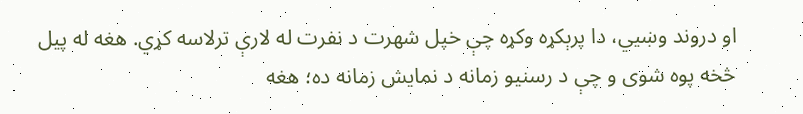او دروند وښيي، دا پرېکړه وکړه چې خپل شهرت د نفرت له لارې ترلاسه کړي. هغه له پیل څخه پوه شوی و چې د رسنیو زمانه د نمایش زمانه ده؛ هغه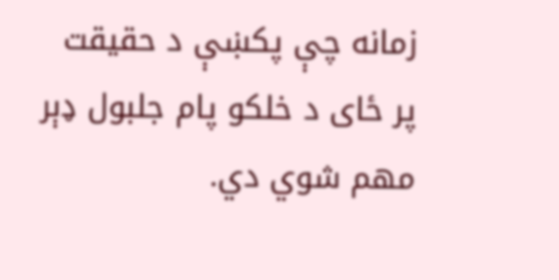زمانه چې پکښې د حقیقت پر ځای د خلکو پام جلبول ډېر مهم شوي دي.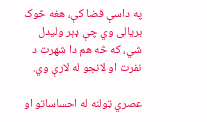په داسې فضا کې، هغه څوک بریالی وي چې ډېر ولیدل شي، که څه هم دا شهرت د نفرت او لانجو له لارې وي.

عصري ټولنه له احساساتو او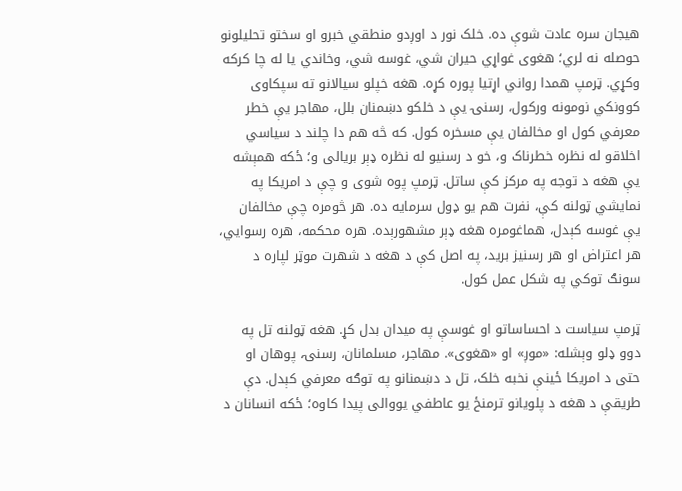هیجان سره عادت شوې ده. خلک نور د اوږدو منطقي خبرو او سختو تحلیلونو حوصله نه لري؛ هغوی غواړي حیران شي، غوسه شي، وخاندي یا له چا کرکه وکړي. ټرمپ همدا رواني اړتیا پوره کړه. هغه خپلو سیالانو ته سپکاوی کوونکي نومونه ورکول، رسنۍ یې د خلکو دښمنان بلل، مهاجر یې خطر معرفي کول او مخالفان یې مسخره کول. که څه هم دا چلند د سیاسي اخلاقو له نظره خطرناک و، خو د رسنیو له نظره ډېر بریالی و؛ ځکه همېشه یې هغه د توجه په مرکز کې ساتل. ټرمپ پوه شوی و چې د امریکا په نمایشي ټولنه کې، نفرت هم یو ډول سرمایه ده. هر څومره چې مخالفان یې غوسه کېدل، هماغومره هغه ډېر مشهورېده. هره محکمه، هره رسوايي، هر اعتراض او هر رسنیز برید، په اصل کې د هغه د شهرت موټر لپاره د سونګ توکي په شکل عمل کول.

ټرمپ سیاست د احساساتو او غوسې په میدان بدل کړ. هغه ټولنه تل په دوو ډلو وېشله: «موږ» او «هغوی». مهاجر، مسلمانان، رسنۍ، پوهان او حتی د امریکا ځینې نخبه خلک، تل د دښمنانو په توګه معرفي کېدل. دې طریقې د هغه د پلویانو ترمنځ یو عاطفي یووالی پیدا کاوه؛ ځکه انسانان د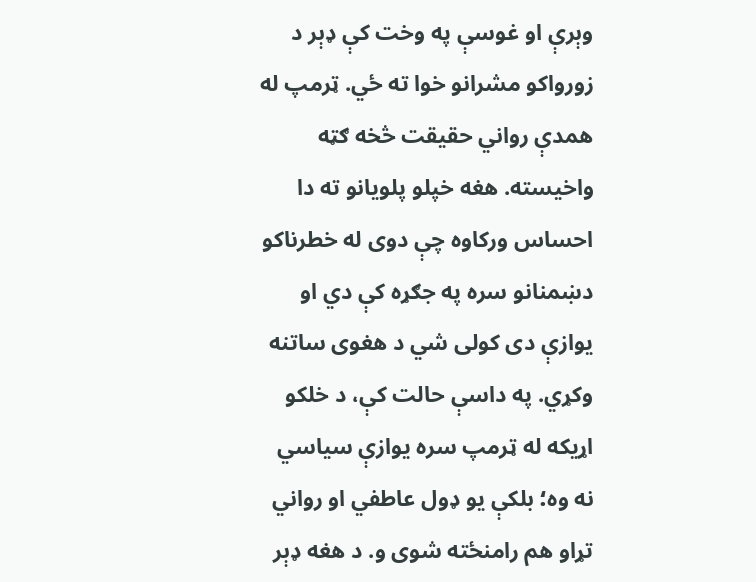وېرې او غوسې په وخت کې ډېر د زورواکو مشرانو خوا ته ځي. ټرمپ له همدې رواني حقیقت څخه ګټه واخیسته. هغه خپلو پلویانو ته دا احساس ورکاوه چې دوی له خطرناکو دښمنانو سره په جګړه کې دي او یوازې دی کولی شي د هغوی ساتنه وکړي. په داسې حالت کې، د خلکو اړیکه له ټرمپ سره یوازې سیاسي نه وه؛ بلکې یو ډول عاطفي او رواني تړاو هم رامنځته شوی و. د هغه ډېر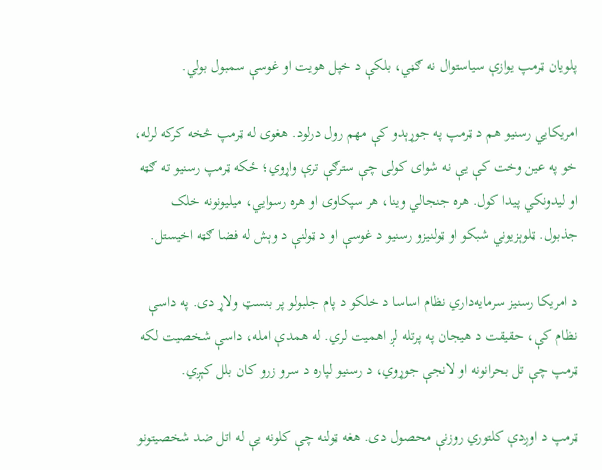پلویان ټرمپ یوازې سیاستوال نه ګڼي، بلکې د خپل هویت او غوسې سمبول بولي.

امریکايي رسنیو هم د ټرمپ په جوړېدو کې مهم رول درلود. هغوی له ټرمپ څخه کرکه لرله، خو په عین وخت کې یې نه شوای کولی چې سترګې ترې واړوي؛ ځکه ټرمپ رسنیو ته ګټه او لیدونکي پیدا کول. هره جنجالي وینا، هر سپکاوی او هره رسوايي، میلیونونه خلک جذبول. ټلوېزیوني شبکو او ټولنیزو رسنیو د غوسې او د ټولنې د وېش له فضا ګټه اخیستل.

د امریکا رسنیز سرمایه‌داري نظام اساسا د خلکو د پام جلبولو پر بنسټ ولاړ دی. په داسې نظام کې، حقیقت د هیجان په پرتله لږ اهمیت لري. له همدې امله، داسې شخصیت لکه ټرمپ چې تل بحرانونه او لانجې جوړوي، د رسنیو لپاره د سرو زرو کان بلل کېږي.

ټرمپ د اوږدې کلتوري روزنې محصول دی. هغه ټولنه چې کلونه یې له اتل ضد شخصیتونو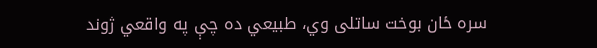سره ځان بوخت ساتلی وي، طبیعي ده چې په واقعي ژوند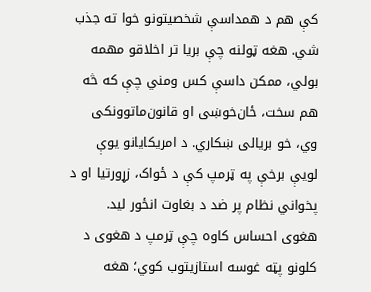کې هم د همداسې شخصیتونو خوا ته جذب شي. هغه ټولنه چې بریا تر اخلاقو مهمه بولي، ممکن داسې کس ومني چې که څه هم سخت، ځان‌خوښی او قانون‌ماتوونکی وي، خو بریالی ښکاري. د امریکایانو یوې لویې برخې په ټرمپ کې د ځواک، زړورتیا او د پخواني نظام پر ضد د بغاوت انځور لید. هغوی احساس کاوه چې ټرمپ د هغوی د کلونو پټه غوسه استازیتوب کوي؛ هغه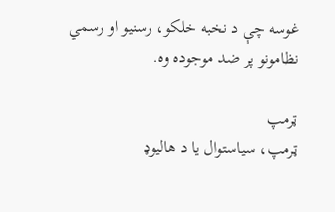غوسه چې د نخبه خلکو، رسنیو او رسمي نظامونو پر ضد موجوده وه.

ټرمپ
ټرمپ، سیاستوال یا د هالیوډ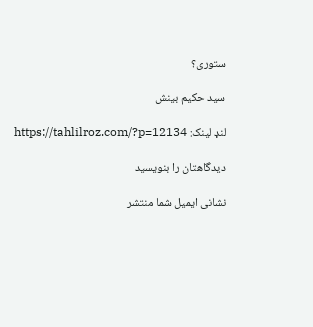ستوری؟

سید حکیم بینش

لنډ لینک: https://tahlilroz.com/?p=12134

دیدگاهتان را بنویسید

نشانی ایمیل شما منتشر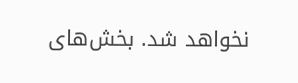نخواهد شد. بخش‌های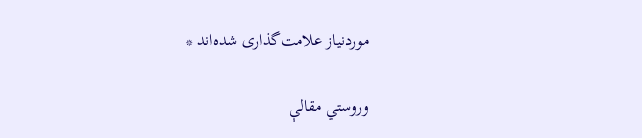موردنیاز علامت‌گذاری شده‌اند *

وروستي مقالې